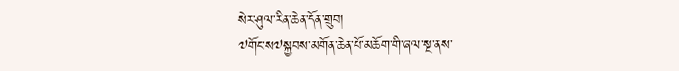སེར་ཤུལ་རིན་ཆེན་དོན་གྲུབ།
༧གོང་ས༧སྐྱབས་མགོན་ཆེན་པོ་མཆོག་གི་ཞལ་སྔ་ནས་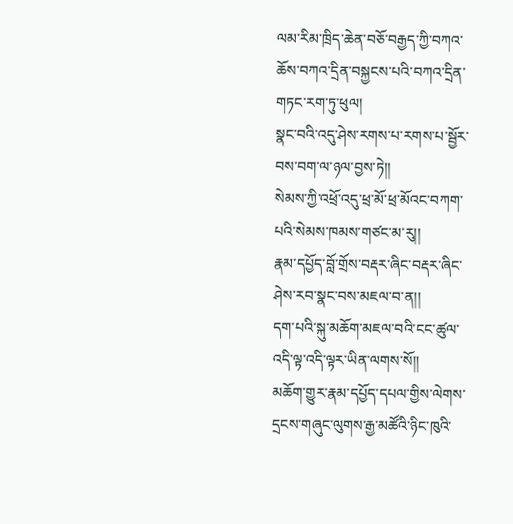ལམ་རིམ་ཁྲིད་ཆེན་བཅོ་བརྒྱད་ཀྱི་བཀའ་ཆོས་བཀའ་དྲིན་བསྐྱངས་པའི་བཀའ་དྲིན་གཏང་རག་ཏུ་ཕུལ།
སྣང་བའི་འདུ་ཤེས་རགས་པ་རགས་པ་སྦྱོར་བས་བག་ལ་ཉལ་བྱས་ཏེ།།
སེམས་ཀྱི་འཕྲོ་འདུ་ཕྲ་མོ་ཕྲ་མོའང་བཀག་པའི་སེམས་ཁམས་གཙང་མ་རུ།།
རྣམ་དཔྱོད་བློ་གྲོས་བརྡར་ཞིང་བརྡར་ཞིང་ཤེས་རབ་སྣང་བས་མཇལ་བ་ན།།
དག་པའི་སྐུ་མཆོག་མཇལ་བའི་ངང་ཚུལ་འདི་ལྟ་འདི་ལྟར་ཡིན་ལགས་སོ།།
མཆོག་གྱུར་རྣམ་དཔྱོད་དཔལ་གྱིས་ལེགས་དྲངས་གཞུང་ལུགས་རྒྱ་མཚོའི་ཉིང་ཁུའི་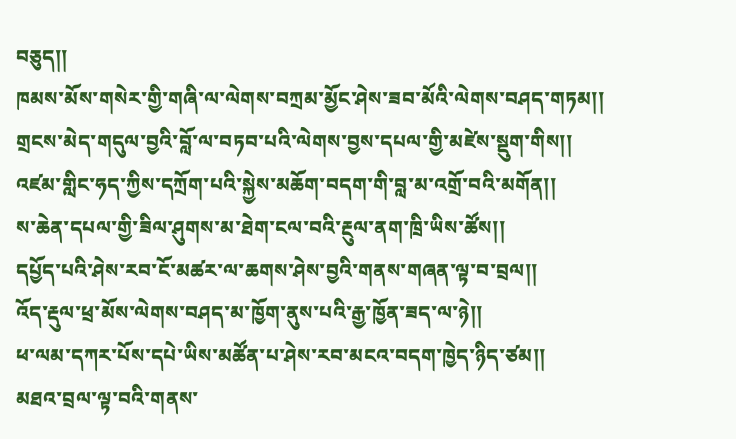བཅུད།།
ཁམས་མོས་གསེར་གྱི་གཞི་ལ་ལེགས་བཀྲམ་མྱོང་ཤེས་ཟབ་མོའི་ལེགས་བཤད་གཏམ།།
གྲངས་མེད་གདུལ་བྱའི་བློ་ལ་བཏབ་པའི་ལེགས་བྱས་དཔལ་གྱི་མཛེས་སྡུག་གིས།།
འཛམ་གླིང་ཧད་ཀྱིས་དཀྲོག་པའི་སྐྱེས་མཆོག་བདག་གི་བླ་མ་འགྲོ་བའི་མགོན།།
ས་ཆེན་དཔལ་གྱི་ཟིལ་ཤུགས་མ་ཐེག་ངལ་བའི་རྔུལ་ནག་ཁྲི་ཡིས་ཚོས།།
དཔྱོད་པའི་ཤེས་རབ་ངོ་མཚར་ལ་ཆགས་ཤེས་བྱའི་གནས་གཞན་ལྟ་བ་བྲལ།།
འོད་རྡུལ་ཕྲ་མོས་ལེགས་བཤད་མ་ཁྱོག་ནུས་པའི་རྒྱ་ཁྱོན་ཟད་ལ་ཉེ།།
ཕ་ལམ་དཀར་པོས་དཔེ་ཡིས་མཚོན་པ་ཤེས་རབ་མངའ་བདག་ཁྱེད་ཉིད་ཙམ།།
མཐའ་བྲལ་ལྟ་བའི་གནས་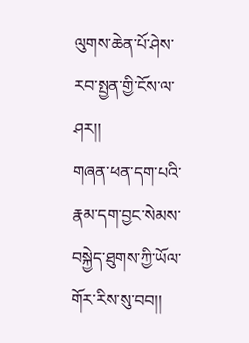ལུགས་ཆེན་པོ་ཤེས་རབ་སྤྱན་གྱི་ངོས་ལ་ཤར།།
གཞན་ཕན་དག་པའི་རྣམ་དག་བྱང་སེམས་བསྐྱེད་ཐུགས་ཀྱི་ཡོལ་གོར་རིས་སུ་བབ།།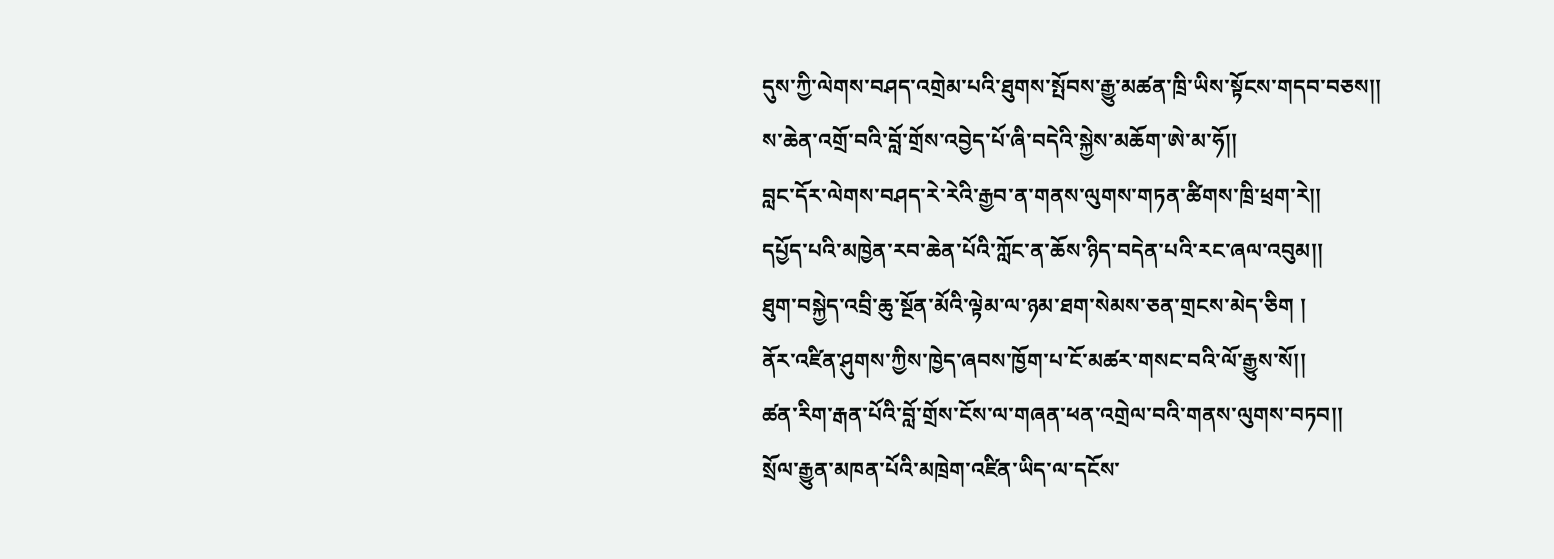དུས་ཀྱི་ལེགས་བཤད་འགྲེམ་པའི་ཐུགས་སྤོབས་རྒྱུ་མཚན་ཁྲི་ཡིས་སྟོངས་གདབ་བཅས།།
ས་ཆེན་འགྲོ་བའི་བློ་གྲོས་འབྱེད་པོ་ཞི་བདེའི་སྐྱེས་མཆོག་ཨེ་མ་ཧོ།།
བླང་དོར་ལེགས་བཤད་རེ་རེའི་རྒྱབ་ན་གནས་ལུགས་གཏན་ཚིགས་ཁྲི་ཕྲག་རེ།།
དཔྱོད་པའི་མཁྱེན་རབ་ཆེན་པོའི་ཀློང་ན་ཆོས་ཉིད་བདེན་པའི་རང་ཞལ་འབུམ།།
ཐུག་བསྐྱེད་འབྲི་ཆུ་སྔོན་མོའི་ལྟེམ་ལ་ཉམ་ཐག་སེམས་ཅན་གྲངས་མེད་ཅིག །
ནོར་འཛིན་ཤུགས་ཀྱིས་ཁྱེད་ཞབས་ཁྱོག་པ་ངོ་མཚར་གསང་བའི་ལོ་རྒྱུས་སོ།།
ཚན་རིག་རྒན་པོའི་བློ་གྲོས་ངོས་ལ་གཞན་ཕན་འགྲེལ་བའི་གནས་ལུགས་བཏབ།།
སྲོལ་རྒྱུན་མཁན་པོའི་མཁྲེག་འཛིན་ཡིད་ལ་དངོས་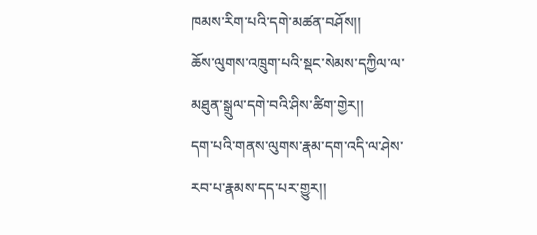ཁམས་རིག་པའི་དགེ་མཚན་བཤོས།།
ཆོས་ལུགས་འཁྲུག་པའི་སྡང་སེམས་དཀྱིལ་ལ་མཐུན་སྒྲུལ་དགེ་བའི་ཤིས་ཚིག་གྱེར།།
དག་པའི་གནས་ལུགས་རྣམ་དག་འདི་ལ་ཤེས་རབ་པ་རྣམས་དད་པར་གྱུར།།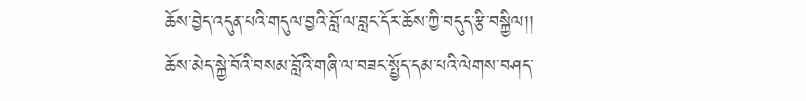ཆོས་བྱེད་འདུན་པའི་གདུལ་བྱའི་བློ་ལ་བླང་དོར་ཆོས་ཀྱི་བདུད་རྩི་བསྐྱིལ།།
ཆོས་མེད་སྐྱེ་བོའི་བསམ་བློའི་གཞི་ལ་བཟང་སྤྱོད་དམ་པའི་ལེགས་བཤད་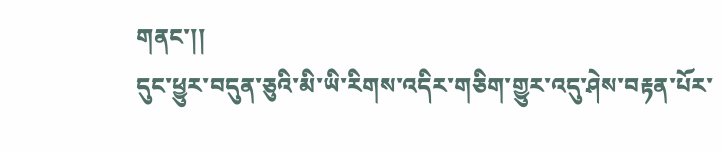གནང་།།
དུང་ཕྱུར་བདུན་ཅུའི་མི་ཡི་རིགས་འདིར་གཅིག་གྱུར་འདུ་ཤེས་བརྟན་པོར་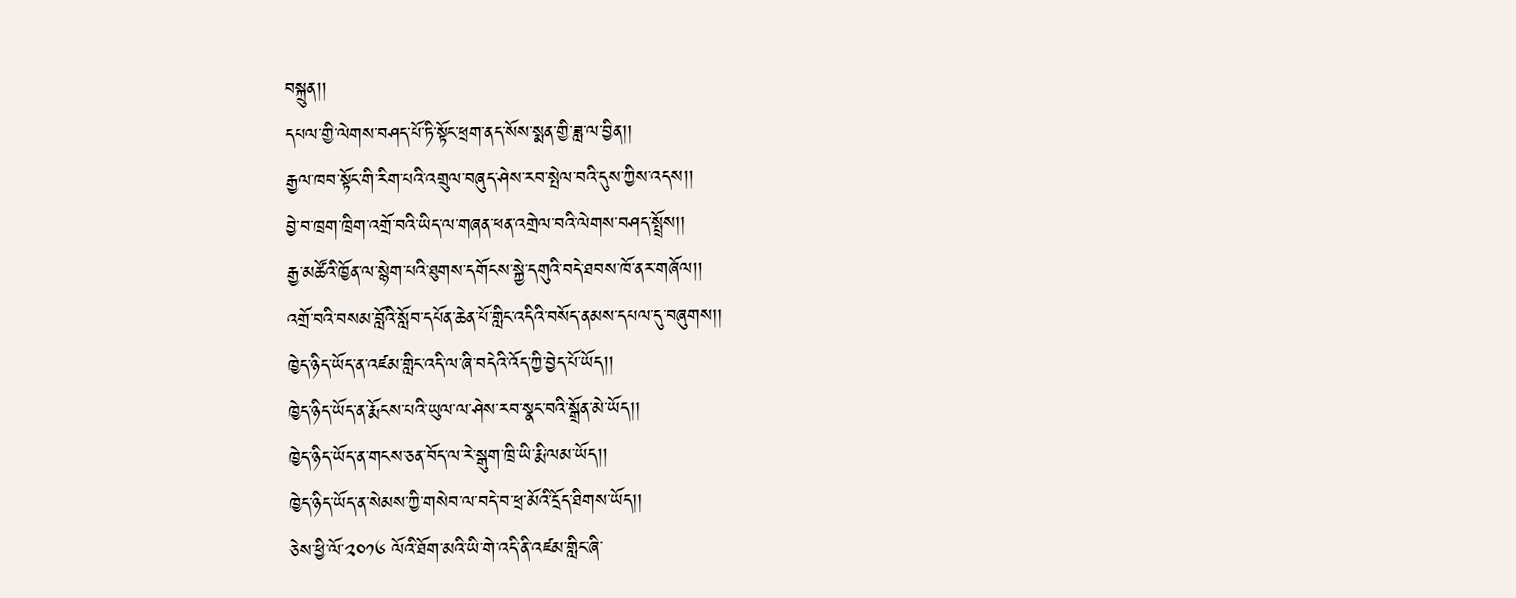བསྐྲུན།།
དཔལ་གྱི་ལེགས་བཤད་པོ་ཏི་སྟོང་ཕྲག་ནད་སོས་སྨན་གྱི་ཟླ་ལ་བྱིན།།
རྒྱལ་ཁབ་སྟོང་གི་རིག་པའི་འགྲུལ་བཞུད་ཤེས་རབ་སྤེལ་བའི་དུས་ཀྱིས་འདས།།
བྱེ་བ་ཁྲག་ཁྲིག་འགྲོ་བའི་ཡིད་ལ་གཞན་ཕན་འགྲེལ་བའི་ལེགས་བཤད་སྤྲོས།།
རྒྱ་མཚོའི་ཁྱོན་ལ་སྙེག་པའི་ཐུགས་དགོངས་སྐྱེ་དགུའི་བདེ་ཐབས་ཁོ་ནར་གཞོལ།།
འགྲོ་བའི་བསམ་བློའི་སློབ་དཔོན་ཆེན་པོ་གླིང་འདིའི་བསོད་ནམས་དཔལ་དུ་བཞུགས།།
ཁྱེད་ཉིད་ཡོད་ན་འཛམ་གླིང་འདི་ལ་ཞི་བདེའི་འོད་ཀྱི་བྱེད་པོ་ཡོད།།
ཁྱེད་ཉིད་ཡོད་ན་རྨོངས་པའི་ཡུལ་ལ་ཤེས་རབ་སྣང་བའི་སྒྲོན་མེ་ཡོད།།
ཁྱེད་ཉིད་ཡོད་ན་གངས་ཅན་བོད་ལ་རེ་སྒུག་ཁྲི་ཡི་རྨི་ལམ་ཡོད།།
ཁྱེད་ཉིད་ཡོད་ན་སེམས་ཀྱི་གསེབ་ལ་བདེ་བ་ཕྲ་མོའི་དྲོད་ཐིགས་ཡོད།།
ཅེས་ཕྱི་ལོ་༢༠༡༦ ལོའི་ཐོག་མའི་ཡི་གེ་འདི་ནི་འཛམ་གླིང་ཞི་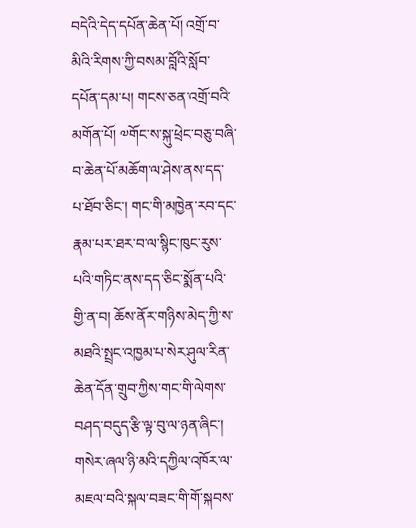བདེའི་དེད་དཔོན་ཆེན་པོ། འགྲོ་བ་མིའི་རིགས་ཀྱི་བསམ་བློའི་སློབ་དཔོན་དམ་པ། གངས་ཅན་འགྲོ་བའི་མགོན་པོ། ༧གོང་ས་སྐུ་ཕྲེང་བཅུ་བཞི་བ་ཆེན་པོ་མཆོག་ལ་ཤེས་ནས་དད་པ་ཐོབ་ཅིང་། གང་གི་མཁྱེན་རབ་དང་རྣམ་པར་ཐར་བ་ལ་སྙིང་ཁུང་རུས་པའི་གཏིང་ནས་དད་ཅིང་སྨོན་པའི་གྱི་ན་བ། ཆོས་ནོར་གཉིས་མེད་ཀྱི་ས་མཐའི་སྤྲང་འཁྱམ་པ་སེར་ཤུལ་རིན་ཆེན་དོན་གྲུབ་ཀྱིས་གང་གི་ལེགས་བཤད་བདུད་རྩི་ལྟ་བུ་ལ་ཉན་ཞིང་། གསེར་ཞལ་ཉི་མའི་དཀྱིལ་འཁོར་ལ་མཇལ་བའི་སྐལ་བཟང་གི་གོ་སྐབས་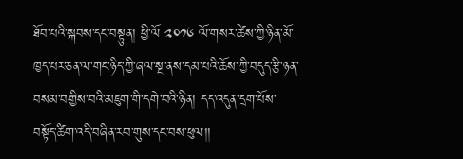ཐོབ་པའི་སྐབས་དང་བསྟུན། ཕྱི་ལོ ༢༠༡༦ ལོ་གསར་ཚེས་ཀྱི་ཉིན་མོ་ཁྱད་པར་ཅན་ལ་གང་ཉིད་ཀྱི་ཞལ་སྔ་ནས་དམ་པའི་ཆོས་ཀྱི་བདུད་རྩི་ཉན་བསམ་བགྱིས་བའི་མཇུག་གི་དགེ་བའི་ཉིན། དད་འདུན་དྲག་པོས་བསྟོད་ཚིག་འདི་བཞིན་རབ་གུས་དང་བས་ཕུལ།།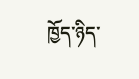ཁྱོད་ཉིད་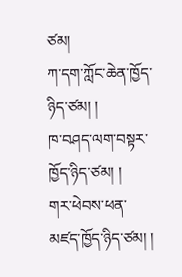ཙམ།
ཀ་དག་ཀློང་ཆེན་ཁྱོད་ཉིད་ཙམ། །
ཁ་བཤད་ལག་བསྟར་ཁྱོད་ཉིད་ཙམ། །
གར་ཕེབས་ཕན་མཛད་ཁྱོད་ཉིད་ཙམ། །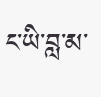ང་ཡི་བླ་མ་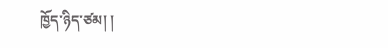ཁྱོད་ཉིད་ཙམ། །